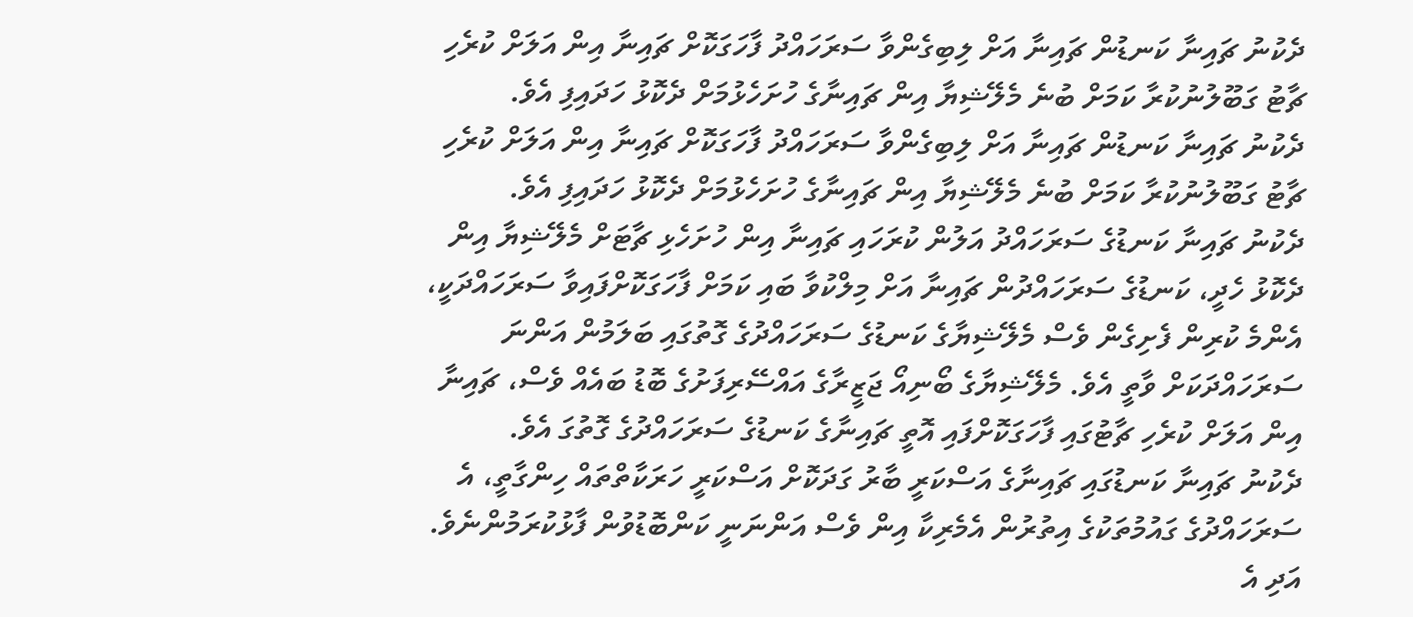ދެކުނު ޗައިނާ ކަނޑުން ޗައިނާ އަށް ލިބިގެންވާ ސަރަހައްދު ފާހަގަކޮށް ޗައިނާ އިން އަލަށް ކުރެހި ޗާޓު ގަބޫލުނުކުރާ ކަމަށް ބުނެ މެލޭޝިޔާ އިން ޗައިނާގެ ހުށަހެޅުމަށް ދެކޮޅު ހަދައިފި އެވެ.
ދެކުނު ޗައިނާ ކަނޑުން ޗައިނާ އަށް ލިބިގެންވާ ސަރަހައްދު ފާހަގަކޮށް ޗައިނާ އިން އަލަށް ކުރެހި ޗާޓު ގަބޫލުނުކުރާ ކަމަށް ބުނެ މެލޭޝިޔާ އިން ޗައިނާގެ ހުށަހެޅުމަށް ދެކޮޅު ހަދައިފި އެވެ.
ދެކުނު ޗައިނާ ކަނޑުގެ ސަރަހައްދު އަލުން ކުރަހައި ޗައިނާ އިން ހުށަހެޅި ޗާޓަށް މެލޭޝިޔާ އިން ދެކޮޅު ހެދީ، ކަނޑުގެ ސަރަހައްދުން ޗައިނާ އަށް މިލްކުވާ ބައި ކަމަށް ފާހަގަކޮށްފައިވާ ސަރަހައްދަކީ، އެންމެ ކުރިން ފެށިގެން ވެސް މެލޭޝިޔާގެ ކަނޑުގެ ސަރަހައްދުގެ ގޮތުގައި ބަލަމުން އަންނަ ސަރަހައްދަކަށް ވާތީ އެވެ. މެލޭޝިޔާގެ ބޯނިއޯ ޖަޒީރާގެ އައްސޭރިފަށުގެ ބޮޑު ބައެއް ވެސް، ޗައިނާ އިން އަލަށް ކުރެހި ޗާޓުގައި ފާހަގަކޮށްފައި އޮތީ ޗައިނާގެ ކަނޑުގެ ސަރަހައްދުގެ ގޮތުގަ އެވެ.
ދެކުނު ޗައިނާ ކަނޑުގައި ޗައިނާގެ އަސްކަރީ ބާރު ގަދަކޮށް އަސްކަރީ ހަރަކާތްތައް ހިންގާތީ، އެ ސަރަހައްދުގެ ގައުމުތަކުގެ އިތުރުން އެމެރިކާ އިން ވެސް އަންނަނީ ކަންބޮޑުވުން ފާޅުކުރަމުންނެވެ. އަދި އެ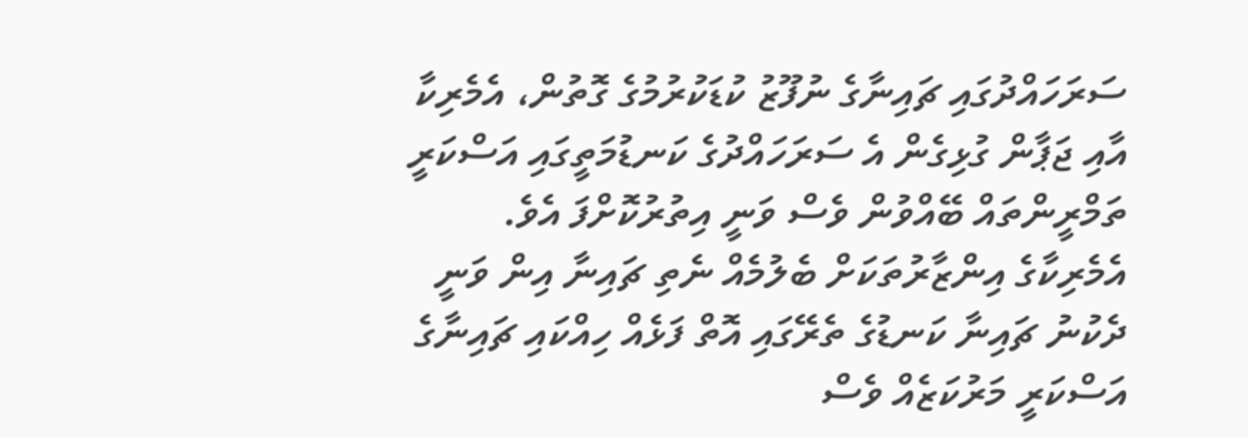ސަރަހައްދުގައި ޗައިނާގެ ނުފޫޒު ކުޑަކުރުމުގެ ގޮތުން، އެމެރިކާ އާއި ޖަޕާން ގުޅިގެން އެ ސަރަހައްދުގެ ކަނޑުމަތީގައި އަސްކަރީ ތަމްރީންތައް ބޭއްވުން ވެސް ވަނީ އިތުރުކޮށްފަ އެވެ.
އެމެރިކާގެ އިންޒާރުތަކަށް ބެލުމެއް ނެތި ޗައިނާ އިން ވަނީ ދެކުނު ޗައިނާ ކަނޑުގެ ތެރޭގައި އޮތް ފަޅެއް ހިއްކައި ޗައިނާގެ އަސްކަރީ މަރުކަޒެއް ވެސް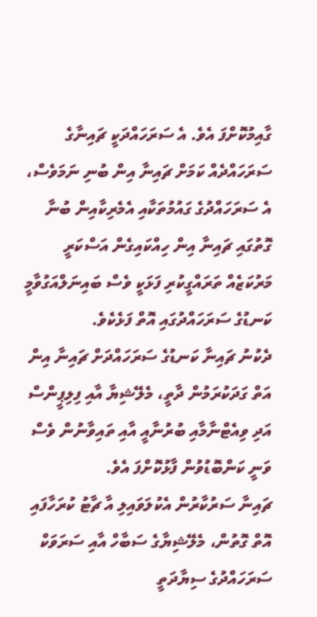ގާއިމުކޮށްފަ އެވެ. އެ ސަރަހައްދަކީ ޗައިނާގެ ސަރަހައްދެއް ކަމަށް ޗައިނާ އިން ބުނި ނަމަވެސް، އެ ސަރަހައްދުގެ ގައުމުތަކާއި އެމެރިކާއިން ބުނާ ގޮތުގައި ޗައިނާ އިން ހިއްކައިގެން އަސްކަރީ މަރުކަޒެއް ތަރައްގީކުރި ފަޅަކީ ވެސް ބައިނަލްއަގުވާމީ ކަނޑުގެ ސަރަހައްދުގައި އޮތް ފަޅެކެވެ.
ދެކުނު ޗައިނާ ކަނޑުގެ ސަރަހައްދަށް ޗައިނާ އިން އަތް ގަދަކުރަމުން ދާތީ، މެލޭޝިޔާ އާއި ފިލިޕީންސް އަދި ވިއެޓްނާމާއި ބުރުނާއީ އާއި ތައިވާނުން ވެސް ވަނީ ކަންބޮޑުވުން ފާޅުކޮށްފަ އެވެ.
ޗައިނާ ސަރުކާރުން އެކުލަވައިލި އާ ޗާޓު ކުރަހާފައި އޮތް ގޮތުން، މެލޭޝިޔާގެ ސަބާހް އާއި ސަރަވަކް ސަރަހައްދުގެ ސިޔާދަތީ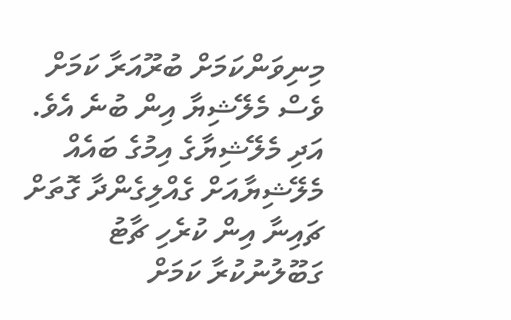މިނިވަންކަމަށް ބުރޫއަރާ ކަމަށް ވެސް މެލޭޝިޔާ އިން ބުނެ އެވެ. އަދި މެލޭޝިޔާގެ އިމުގެ ބައެއް މެލޭޝިޔާއަށް ގެއްލިގެންދާ ގޮތަށް ޗައިނާ އިން ކުރެހި ޗާޓު ގަބޫލުނުކުރާ ކަމަށް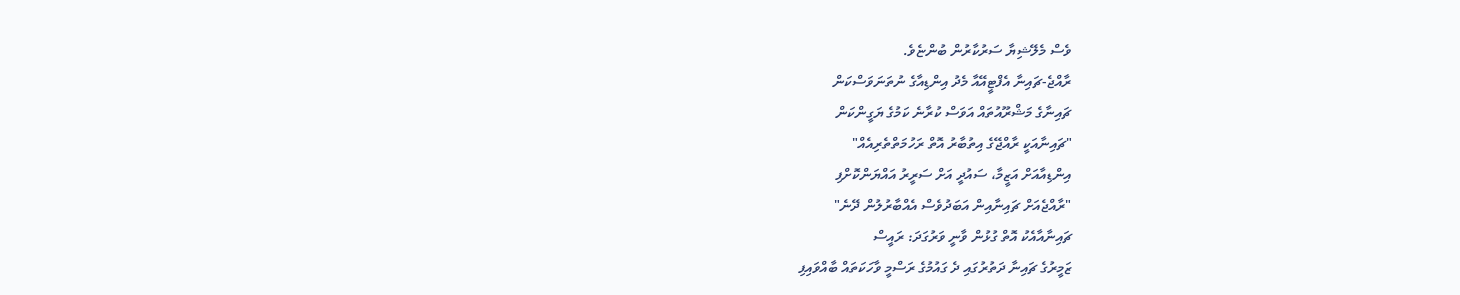ވެސް މެލޭޝިޔާ ސަރުކާރުން ބުންޏެވެ.
ރާއްޖެ-ޗައިނާ އެފްޓީއޭއާ މެދު އިންޑިއާގެ ނުތަނަވަސްކަން
ޗައިނާގެ މަޝްރޫއުތައް އަވަސް ކުރާނެ ކަމުގެ ޔަގީންކަން
"ޗައިނާއަކީ ރާއްޖޭގެ އިތުބާރު އޮތް ރަހުމަތްތެރިއެއް"
އިންޑިއާއަށް އަޒީމާ، ސައުދީ އަށް ސަރީރު އައްޔަންކޮށްފި
"ރާއްޖެއަށް ޗައިނާއިން އަބަދުވެސް އެއްބާރުލުން ދޭނެ"
ޗައިނާއާއެކު އޮތް ގުޅުން ވާނީ ވަރުގަދަ: ރައީސް
ޒަމީރުގެ ޗައިނާ ދަތުރުގައި ދެ ގައުމުގެ ރަސްމީ ވާހަކަތައް ބާއްވައިފި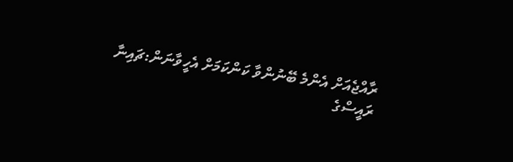ރާއްޖެއަށް އެންމެ ބޭނުންވާ ކަންކަމަށް އެހީވާނަން:ޗައިނާ
ރައީސްގެ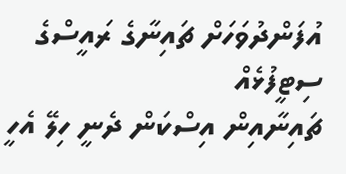އުފަންދުވަހަށް ޗައިނާގެ ރައީސްގެ ސިޓީފުޅެއް
ޗައިނާއިން އިސްކަން ދެނީ ހިލޭ އެހީ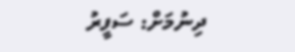ދިނުމަށް: ސަފީރު